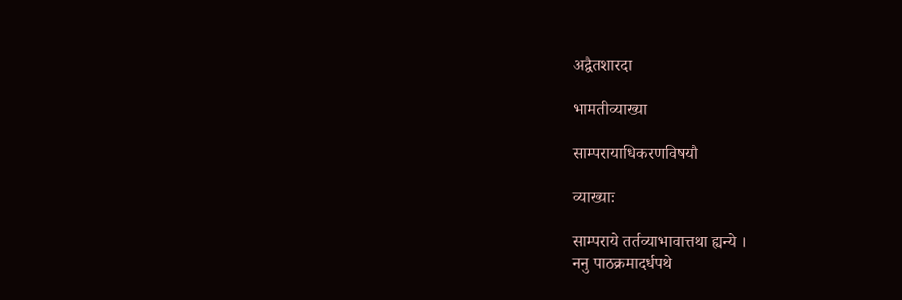अद्वैतशारदा

भामतीव्याख्या

साम्परायाधिकरणविषयौ

व्याख्याः

साम्पराये तर्तव्याभावात्तथा ह्यन्ये ।
ननु पाठक्रमादर्धपथे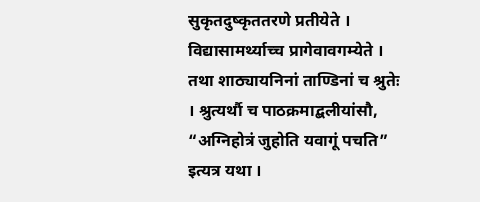सुकृतदुष्कृततरणे प्रतीयेते । विद्यासामर्थ्याच्च प्रागेवावगम्येते । तथा शाठ्यायनिनां ताण्डिनां च श्रुतेः । श्रुत्यर्थौ च पाठक्रमाद्बलीयांसौ, “अग्निहोत्रं जुहोति यवागूं पचति” इत्यत्र यथा ।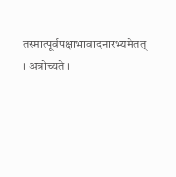तस्मात्पूर्वपक्षाभावादनारभ्यमेतत् । अत्रोच्यते ।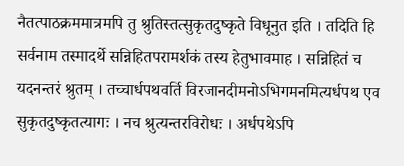नैतत्पाठक्रममात्रमपि तु श्रुतिस्तत्सुकृतदुष्कृते विधूनुत इति । तदिति हि सर्वनाम तस्मादर्थे सन्निहितपरामर्शकं तस्य हेतुभावमाह । सन्निहितं च यदनन्तरं श्रुतम् । तच्चार्धपथवर्ति विरजानदीमनोऽभिगमनमित्यर्धपथ एव सुकृतदुष्कृतत्यागः । नच श्रुत्यन्तरविरोधः । अर्धपथेऽपि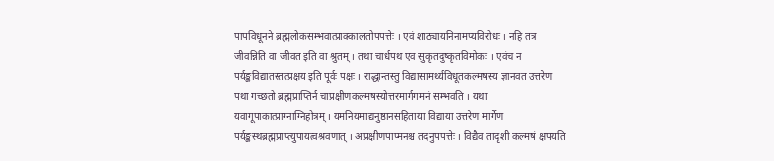पापविधूनने ब्रह्मलोकसम्भवात्प्राक्कालतोपपत्तेः । एवं शाठ्यायनिनामप्यविरोधः । नहि तत्र जीवन्निति वा जीवत इति वा श्रुतम् । तथा चार्धपथ एव सुकृतदुष्कृतविमोकः । एवंच न पर्यङ्कविद्यातस्तत्प्रक्षय इति पूर्वः पक्षः । राद्धान्तस्तु विद्यासामर्थ्यविधूतकल्मषस्य ज्ञानवत उत्तरेण पथा गच्छतो ब्रह्मप्राप्तिर्न चाप्रक्षीणकल्मषस्योत्तरमार्गगमनं सम्भवति । यथा यवागूपाकात्प्राग्नाग्निहोत्रम् । यमनियमाद्यनुष्ठानसहिताया विद्याया उत्तरेण मार्गेण पर्यङ्कस्थब्रह्मप्राप्त्युपायत्वश्रवणात् । अप्रक्षीणपाप्मनश्च तदनुपपत्तेः । विद्यैव तादृशी कल्मषं क्षपयति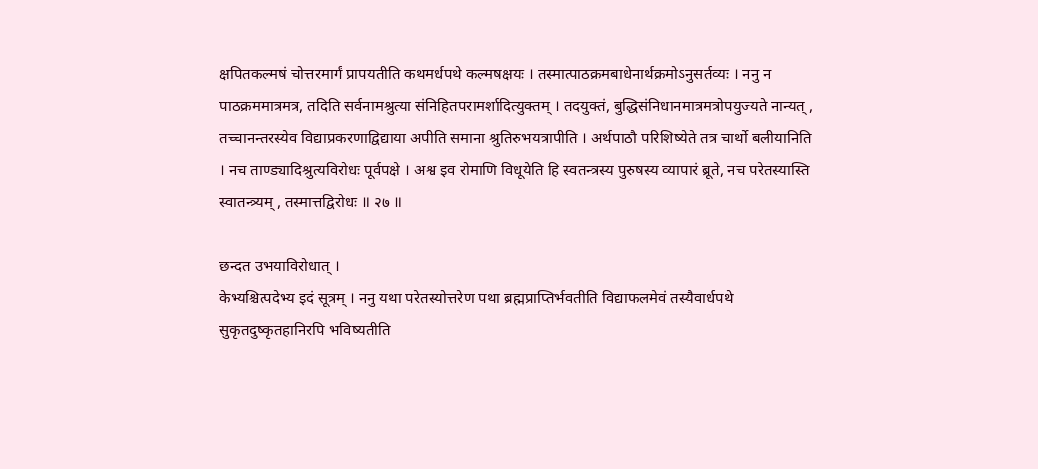क्षपितकल्मषं चोत्तरमार्गं प्रापयतीति कथमर्धपथे कल्मषक्षयः । तस्मात्पाठक्रमबाधेनार्थक्रमोऽनुसर्तव्यः । ननु न पाठक्रममात्रमत्र, तदिति सर्वनामश्रुत्या संनिहितपरामर्शादित्युक्तम् । तदयुक्तं, बुद्धिसंनिधानमात्रमत्रोपयुज्यते नान्यत् , तच्चानन्तरस्येव विद्याप्रकरणाद्विद्याया अपीति समाना श्रुतिरुभयत्रापीति । अर्थपाठौ परिशिष्येते तत्र चार्थो बलीयानिति । नच ताण्ड्यादिश्रुत्यविरोधः पूर्वपक्षे । अश्व इव रोमाणि विधूयेति हि स्वतन्त्रस्य पुरुषस्य व्यापारं ब्रूते, नच परेतस्यास्ति स्वातन्त्र्यम् , तस्मात्तद्विरोधः ॥ २७ ॥

छन्दत उभयाविरोधात् ।
केभ्यश्चित्पदेभ्य इदं सूत्रम् । ननु यथा परेतस्योत्तरेण पथा ब्रह्मप्राप्तिर्भवतीति विद्याफलमेवं तस्यैवार्धपथे सुकृतदुष्कृतहानिरपि भविष्यतीति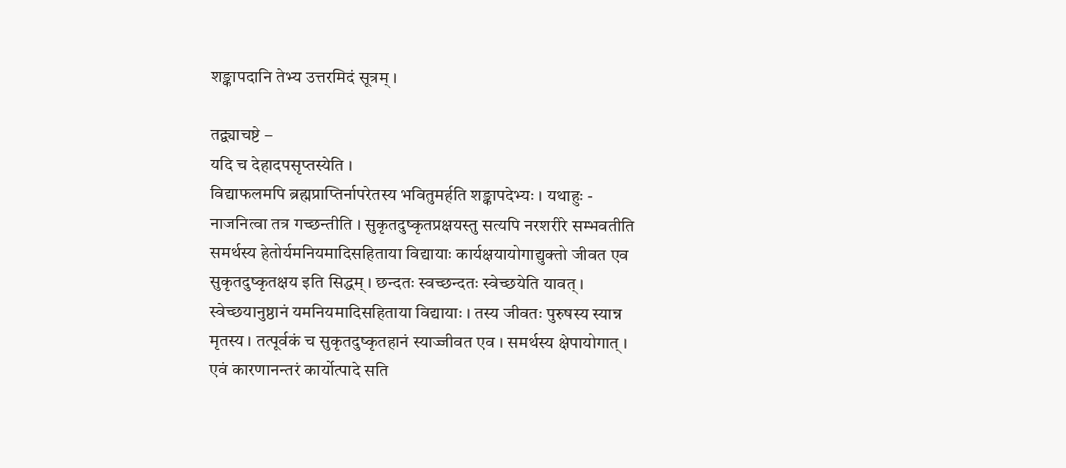शङ्कापदानि तेभ्य उत्तरमिदं सूत्रम् ।

तद्व्याचष्टे –
यदि च देहादपसृप्तस्येति ।
विद्याफलमपि ब्रह्मप्राप्तिर्नापरेतस्य भवितुमर्हति शङ्कापदेभ्यः । यथाहुः - नाजनित्वा तत्र गच्छन्तीति । सुकृतदुष्कृतप्रक्षयस्तु सत्यपि नरशरीरे सम्भवतीति समर्थस्य हेतोर्यमनियमादिसहिताया विद्यायाः कार्यक्षयायोगाद्युक्तो जीवत एव सुकृतदुष्कृतक्षय इति सिद्धम् । छन्दतः स्वच्छन्दतः स्वेच्छयेति यावत् । स्वेच्छयानुष्ठानं यमनियमादिसहिताया विद्यायाः । तस्य जीवतः पुरुषस्य स्यान्न मृतस्य । तत्पूर्वकं च सुकृतदुष्कृतहानं स्याज्जीवत एव । समर्थस्य क्षेपायोगात् । एवं कारणानन्तरं कार्योत्पादे सति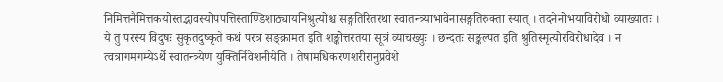निमित्तनैमित्तकयोस्तद्भावस्योपपत्तिस्ताण्डिशाठ्यायनिश्रुत्योश्च सङ्गतिरितरथा स्वातन्त्र्याभावेनासङ्गतिरुक्ता स्यात् । तदनेनोभयाविरोधो व्याख्यातः । ये तु परस्य विदुषः सुकृतदुष्कृते कथं परत्र सङ्क्रामत इति शङ्कोत्तरतया सूत्रं व्याचख्युः । छन्दतः सङ्कल्पत इति श्रुतिस्मृत्योरविरोधादेव । न त्वत्रागमगम्येऽर्थे स्वातन्त्र्येण युक्तिर्निवेशनीयेति । तेषामधिकरणशरीरानुप्रवेशे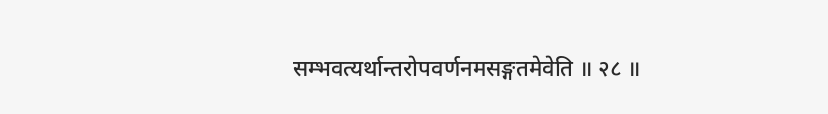सम्भवत्यर्थान्तरोपवर्णनमसङ्गतमेवेति ॥ २८ ॥